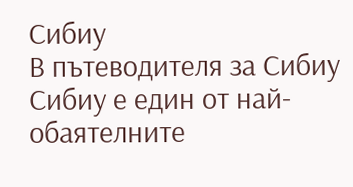Сибиу
В пътеводителя за Сибиу
Сибиу е един от най-обаятелните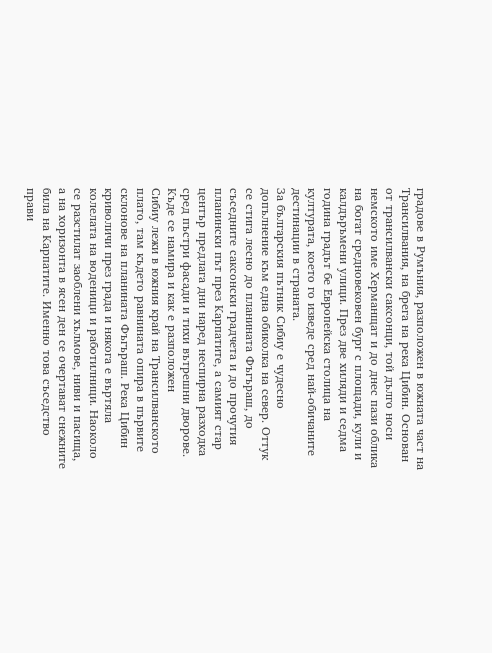градове в Румъния, разположен в южната част на Трансилвания, на брега на река Цибин. Основан от трансилвански саксонци, той дълго носи немското име Херманщат и до днес пази облика на богат средновековен бург с площади, кули и калдъръмени улици. През две хиляди и седма година градът бе Европейска столица на културата, което го изведе сред най-обичаните дестинации в страната.
За българския пътник Сибиу е чудесно допълнение към една обиколка на север. Оттук се стига лесно до планината Фъгъраш, до съседните саксонски градчета и до прочутия планински път през Карпатите, а самият стар център предлага дни наред неспирна разходка сред пъстри фасади и тихи вътрешни дворове.
Къде се намира и как е разположен
Сибиу лежи в южния край на Трансилванското плато, там където равнината опира в първите склонове на планината Фъгъраш. Река Цибин криволичи през града и някога е въртяла колелата на воденици и работилници. Наоколо се разстилат заоблени хълмове, ниви и пасища, а на хоризонта в ясен ден се очертават снежните била на Карпатите. Именно това съседство прави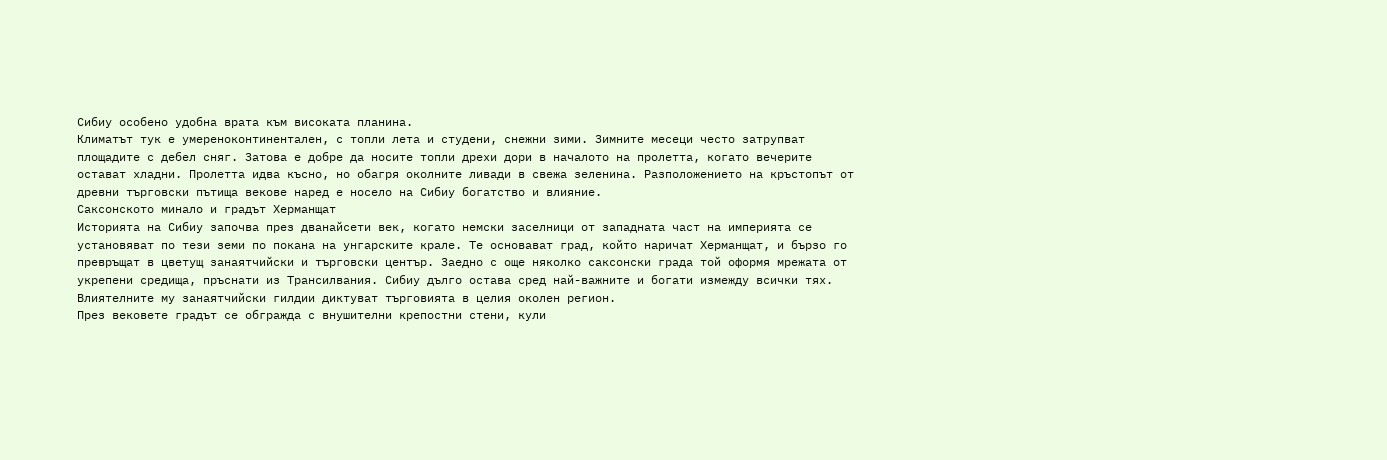Сибиу особено удобна врата към високата планина.
Климатът тук е умереноконтинентален, с топли лета и студени, снежни зими. Зимните месеци често затрупват площадите с дебел сняг. Затова е добре да носите топли дрехи дори в началото на пролетта, когато вечерите остават хладни. Пролетта идва късно, но обагря околните ливади в свежа зеленина. Разположението на кръстопът от древни търговски пътища векове наред е носело на Сибиу богатство и влияние.
Саксонското минало и градът Херманщат
Историята на Сибиу започва през дванайсети век, когато немски заселници от западната част на империята се установяват по тези земи по покана на унгарските крале. Те основават град, който наричат Херманщат, и бързо го превръщат в цветущ занаятчийски и търговски център. Заедно с още няколко саксонски града той оформя мрежата от укрепени средища, пръснати из Трансилвания. Сибиу дълго остава сред най-важните и богати измежду всички тях. Влиятелните му занаятчийски гилдии диктуват търговията в целия околен регион.
През вековете градът се обгражда с внушителни крепостни стени, кули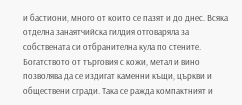и бастиони, много от които се пазят и до днес. Всяка отделна занаятчийска гилдия отговаряла за собствената си отбранителна кула по стените. Богатството от търговия с кожи, метал и вино позволява да се издигат каменни къщи, църкви и обществени сгради. Така се ражда компактният и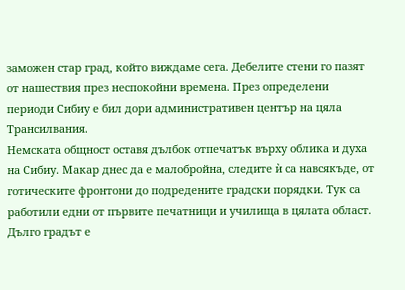заможен стар град, който виждаме сега. Дебелите стени го пазят от нашествия през неспокойни времена. През определени периоди Сибиу е бил дори административен център на цяла Трансилвания.
Немската общност оставя дълбок отпечатък върху облика и духа на Сибиу. Макар днес да е малобройна, следите ѝ са навсякъде, от готическите фронтони до подредените градски порядки. Тук са работили едни от първите печатници и училища в цялата област. Дълго градът е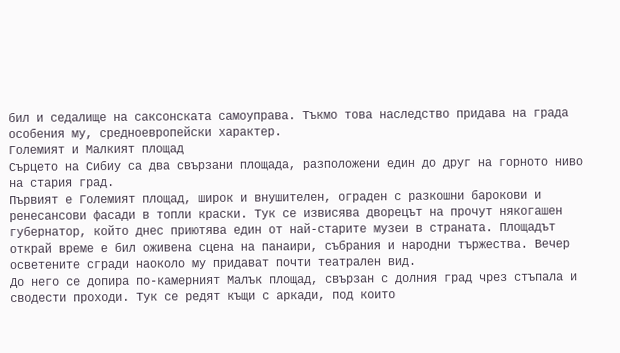бил и седалище на саксонската самоуправа. Тъкмо това наследство придава на града особения му, средноевропейски характер.
Големият и Малкият площад
Сърцето на Сибиу са два свързани площада, разположени един до друг на горното ниво на стария град.
Първият е Големият площад, широк и внушителен, ограден с разкошни барокови и ренесансови фасади в топли краски. Тук се извисява дворецът на прочут някогашен губернатор, който днес приютява един от най-старите музеи в страната. Площадът открай време е бил оживена сцена на панаири, събрания и народни тържества. Вечер осветените сгради наоколо му придават почти театрален вид.
До него се допира по-камерният Малък площад, свързан с долния град чрез стъпала и сводести проходи. Тук се редят къщи с аркади, под които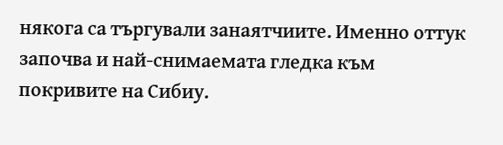някога са търгували занаятчиите. Именно оттук започва и най-снимаемата гледка към покривите на Сибиу.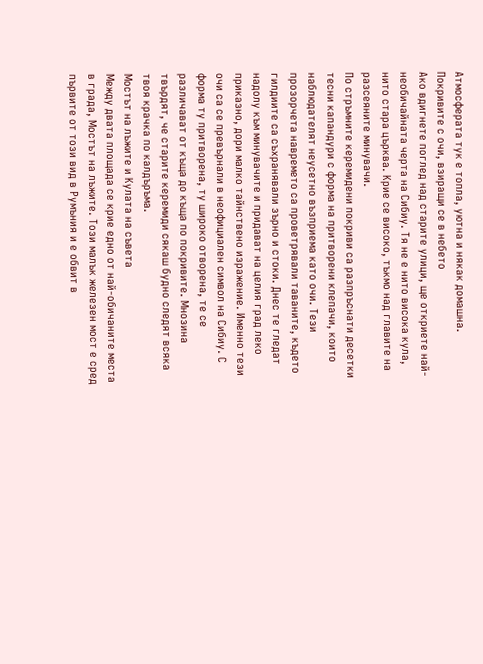Атмосферата тук е топла, уютна и някак домашна.
Покривите с очи, взиращи се в небето
Ако вдигнете поглед над старите улици, ще откриете най-необичайната черта на Сибиу. Тя не е нито висока кула, нито стара църква. Крие се високо, тъкмо над главите на разсеяните минувачи.
По стръмните керемидени покриви са разпръснати десетки тесни капандури с форма на притворени клепачи, които наблюдателят неусетно възприема като очи. Тези прозорчета навремето са проветрявали таваните, където гилдиите са съхранявали зърно и стоки. Днес те гледат надолу към минувачите и придават на целия град леко приказно, дори малко тайнствено изражение. Именно тези очи са се превърнали в неофициален символ на Сибиу. С форма ту притворена, ту широко отворена, те се различават от къща до къща по покривите. Мнозина твърдят, че старите керемиди сякаш будно следят всяка твоя крачка по калдъръма.
Мостът на лъжите и Кулата на съвета
Между двата площада се крие едно от най-обичаните места в града, Мостът на лъжите. Този малък железен мост е сред първите от този вид в Румъния и е обвит в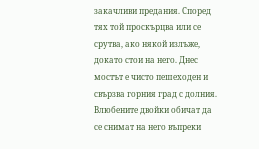закачливи предания. Според тях той проскърцва или се срутва, ако някой излъже, докато стои на него. Днес мостът е чисто пешеходен и свързва горния град с долния. Влюбените двойки обичат да се снимат на него въпреки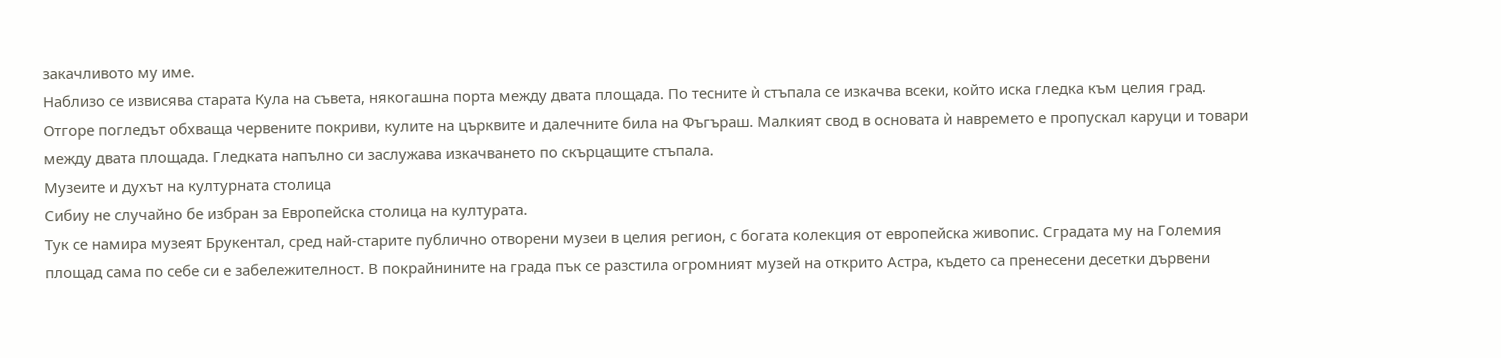закачливото му име.
Наблизо се извисява старата Кула на съвета, някогашна порта между двата площада. По тесните ѝ стъпала се изкачва всеки, който иска гледка към целия град. Отгоре погледът обхваща червените покриви, кулите на църквите и далечните била на Фъгъраш. Малкият свод в основата ѝ навремето е пропускал каруци и товари между двата площада. Гледката напълно си заслужава изкачването по скърцащите стъпала.
Музеите и духът на културната столица
Сибиу не случайно бе избран за Европейска столица на културата.
Тук се намира музеят Брукентал, сред най-старите публично отворени музеи в целия регион, с богата колекция от европейска живопис. Сградата му на Големия площад сама по себе си е забележителност. В покрайнините на града пък се разстила огромният музей на открито Астра, където са пренесени десетки дървени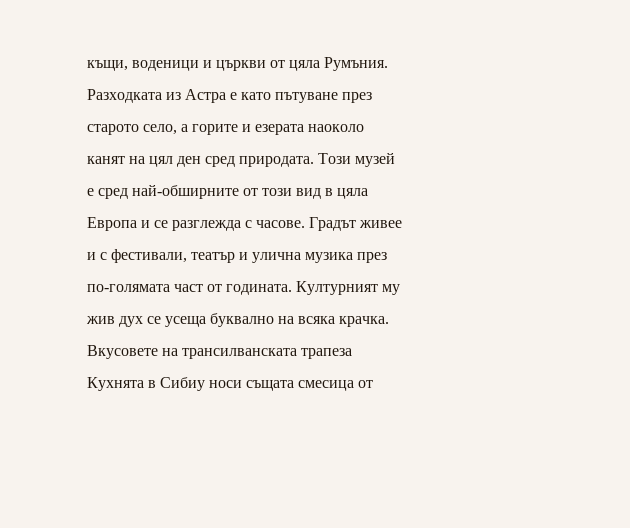къщи, воденици и църкви от цяла Румъния.
Разходката из Астра е като пътуване през старото село, а горите и езерата наоколо канят на цял ден сред природата. Този музей е сред най-обширните от този вид в цяла Европа и се разглежда с часове. Градът живее и с фестивали, театър и улична музика през по-голямата част от годината. Културният му жив дух се усеща буквално на всяка крачка.
Вкусовете на трансилванската трапеза
Кухнята в Сибиу носи същата смесица от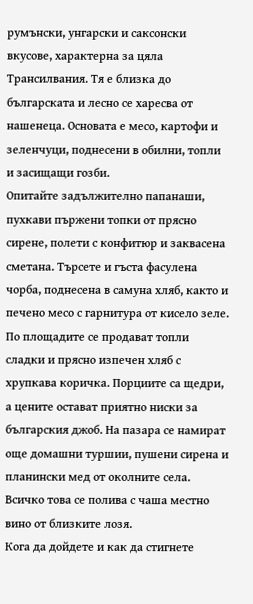румънски, унгарски и саксонски вкусове, характерна за цяла Трансилвания. Тя е близка до българската и лесно се харесва от нашенеца. Основата е месо, картофи и зеленчуци, поднесени в обилни, топли и засищащи гозби.
Опитайте задължително папанаши, пухкави пържени топки от прясно сирене, полети с конфитюр и заквасена сметана. Търсете и гъста фасулена чорба, поднесена в самуна хляб, както и печено месо с гарнитура от кисело зеле. По площадите се продават топли сладки и прясно изпечен хляб с хрупкава коричка. Порциите са щедри, а цените остават приятно ниски за българския джоб. На пазара се намират още домашни туршии, пушени сирена и планински мед от околните села. Всичко това се полива с чаша местно вино от близките лозя.
Кога да дойдете и как да стигнете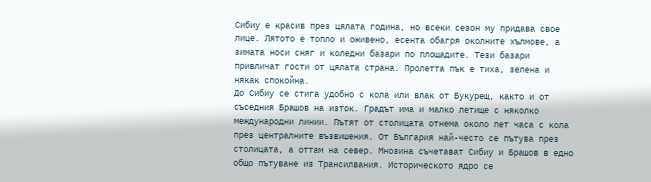Сибиу е красив през цялата година, но всеки сезон му придава свое лице. Лятото е топло и оживено, есента обагря околните хълмове, а зимата носи сняг и коледни базари по площадите. Тези базари привличат гости от цялата страна. Пролетта пък е тиха, зелена и някак спокойна.
До Сибиу се стига удобно с кола или влак от Букурещ, както и от съседния Брашов на изток. Градът има и малко летище с няколко международни линии. Пътят от столицата отнема около пет часа с кола през централните възвишения. От България най-често се пътува през столицата, а оттам на север. Мнозина съчетават Сибиу и Брашов в едно общо пътуване из Трансилвания. Историческото ядро се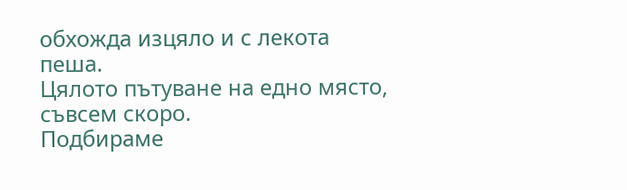обхожда изцяло и с лекота пеша.
Цялото пътуване на едно място, съвсем скоро.
Подбираме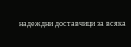надеждни доставчици за всяка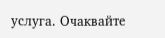услуга. Очаквайте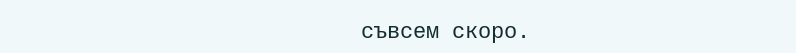съвсем скоро.